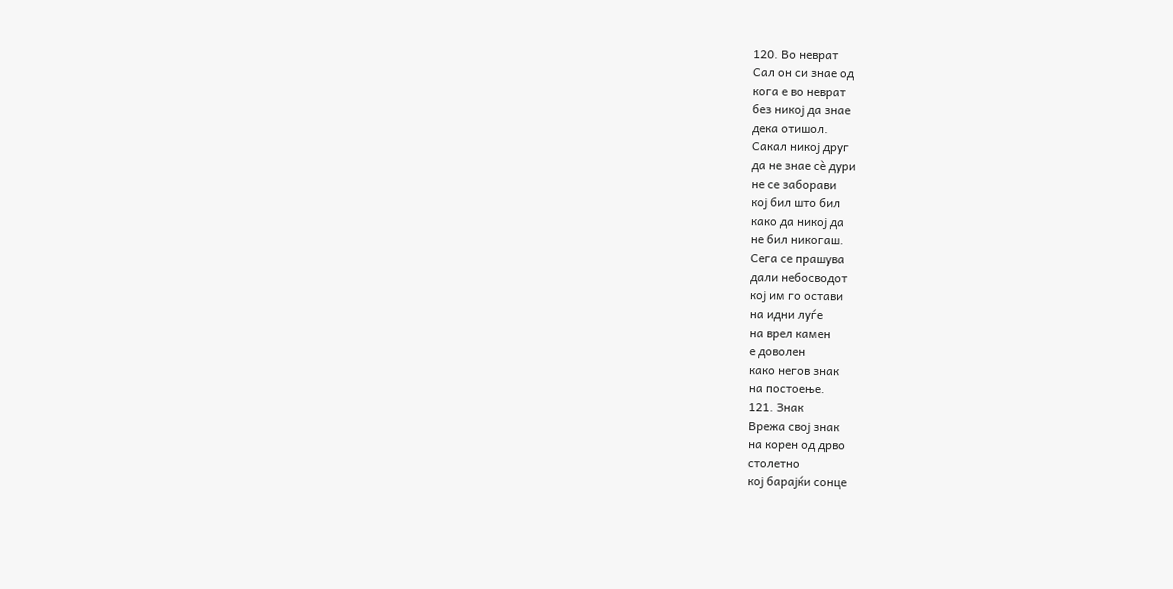120. Во неврат
Сал он си знае од
кога е во неврат
без никој да знае
дека отишол.
Сакал никој друг
да не знае сè дури
не се заборави
кој бил што бил
како да никој да
не бил никогаш.
Сега се прашува
дали небосводот
кој им го остави
на идни луѓе
на врел камен
е доволен
како негов знак
на постоење.
121. Знак
Врежа свој знак
на корен од дрво
столетно
кој барајќи сонце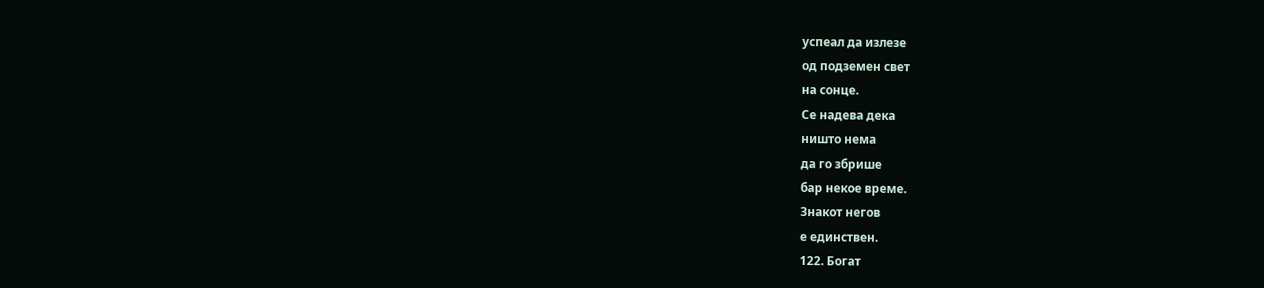успеал да излезе
од подземен свет
на сонце.
Се надева дека
ништо нема
да го збрише
бар некое време.
Знакот негов
е единствен.
122. Богат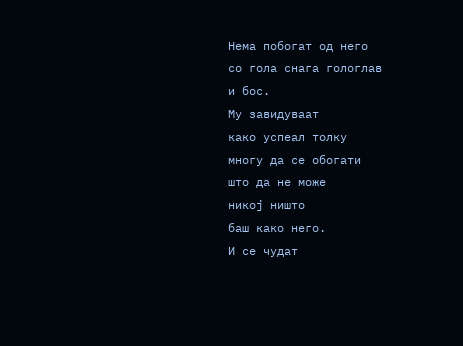Нема побогат од него
со гола снага гологлав
и бос.
Му завидуваат
како успеал толку
многу да се обогати
што да не може
никој ништо
баш како него.
И се чудат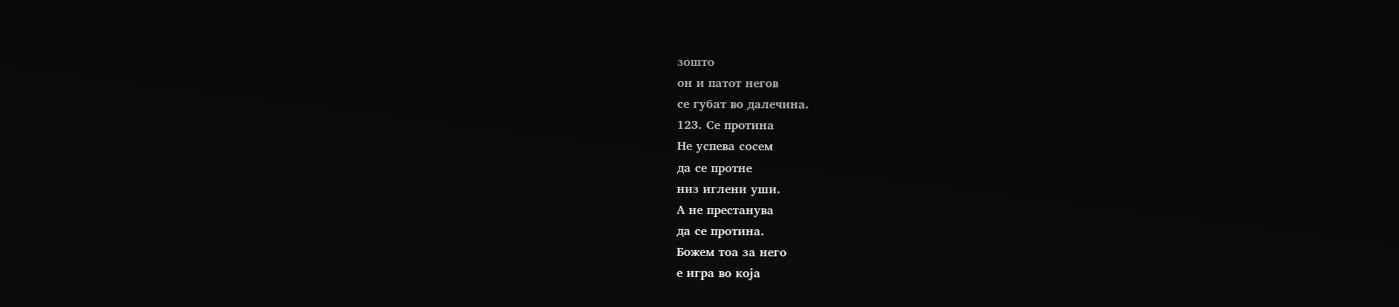зошто
он и патот негов
се губат во далечина.
123. Се протина
Не успева сосем
да се протне
низ иглени уши.
А не престанува
да се протина.
Божем тоа за него
е игра во која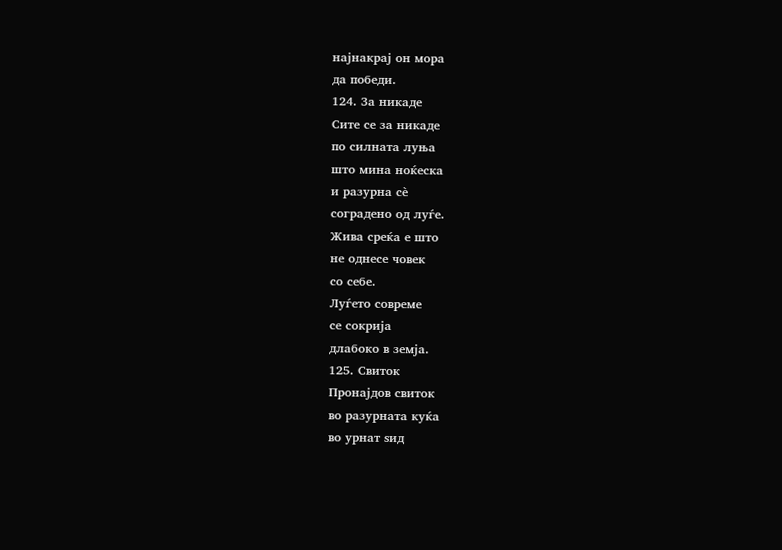најнакрај он мора
да победи.
124. За никаде
Сите се за никаде
по силната луња
што мина ноќеска
и разурна сè
соградено од луѓе.
Жива среќа е што
не однесе човек
со себе.
Луѓето совреме
се сокрија
длабоко в земја.
125. Свиток
Пронајдов свиток
во разурната куќа
во урнат ѕид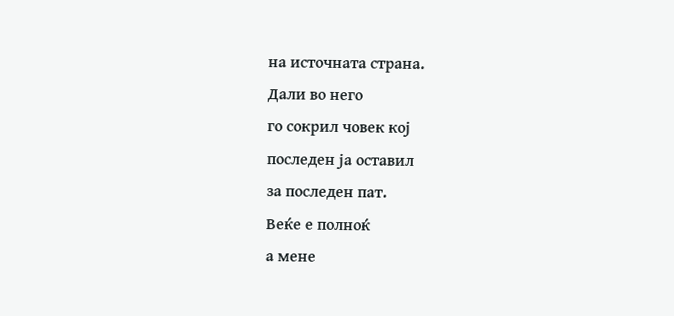на источната страна.
Дали во него
го сокрил човек кој
последен ја оставил
за последен пат.
Веќе е полноќ
а мене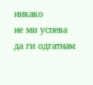никако
не ми успева
да ги одгатнам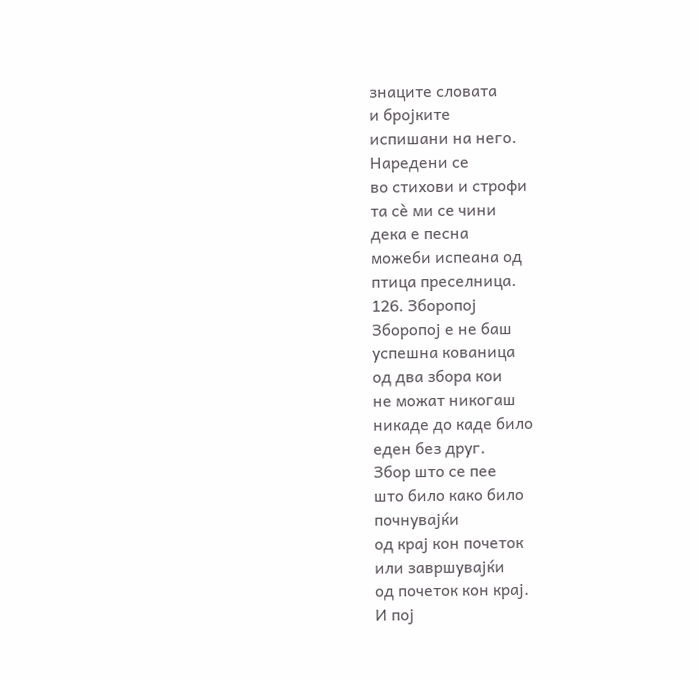знаците словата
и бројките
испишани на него.
Наредени се
во стихови и строфи
та сè ми се чини
дека е песна
можеби испеана од
птица преселница.
126. Зборопој
Зборопој е не баш
успешна кованица
од два збора кои
не можат никогаш
никаде до каде било
еден без друг.
Збор што се пее
што било како било
почнувајќи
од крај кон почеток
или завршувајќи
од почеток кон крај.
И пој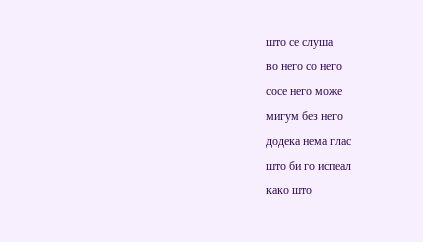што се слуша
во него со него
сосе него може
мигум без него
додека нема глас
што би го испеал
како што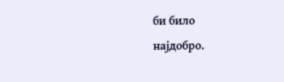би било
најдобро.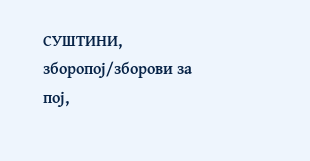СУШТИНИ, зборопој/зборови за пој,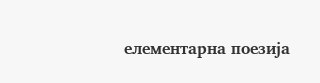елементарна поезија